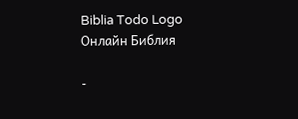Biblia Todo Logo
Онлайн Библия

-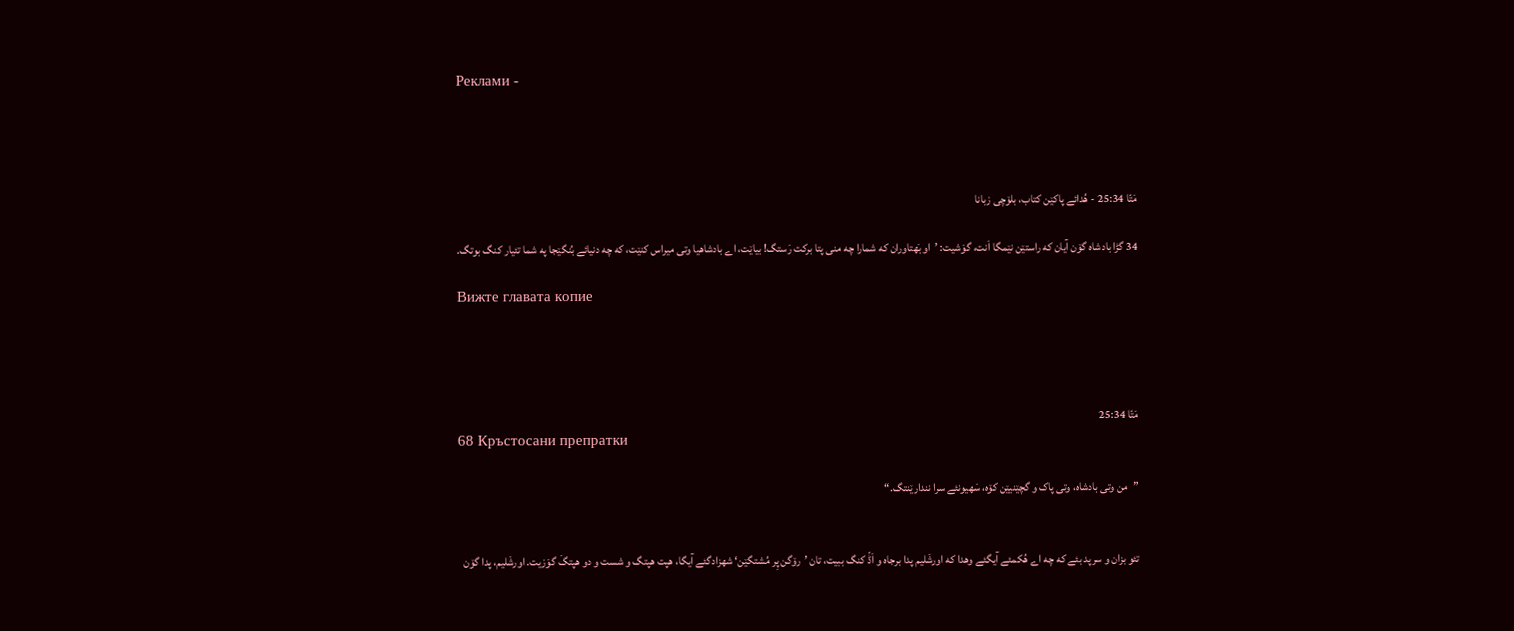Реклами -




مَتّا 25:34 - هُدائے پاکێن کتاب، بلۆچی زبانا

34 گڑا بادشاه گۆن آیان که راستێن نێمگا اَنت، گوَشیت: ’او بَهتاوران که شمارا چه منی پتا برکت رَستگ! بیاێت، اے بادشاهیا وتی میراس کنێت، که چه دنیائے بُنگێجا په شما تئیار کنگ بوتگ.

Вижте главата копие




مَتّا 25:34
68 Кръстосани препратки

”من وتی بادشاه، وتی پاک و گچێنیێن کۆه، سَهیونئے سرا نندارێنتگ.“


تئو بزان و سرپد بئے که چه اے هُکمئے آیگئے وهدا که اورشَلیم پدا برجاه و اَڈّ کنگ ببیت، تان ’رۆگن پِر مُشتگێن‘ شهزادگئے آیگا، هپت هپتگ و شست و دو هپتگَ گوَزیت. اورشَلیم، پدا گۆن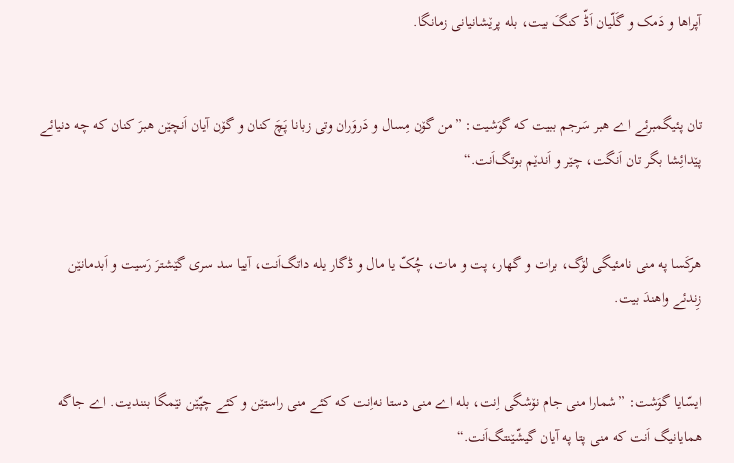آپراها و دَمک و گَلّیان اَڈّ کنگَ بیت، بله پرێشانیانی زمانگا.


تان پئیگمبرئے اے هبر سَرجم ببیت که گوَشیت: ”من گۆن مِسال و دَروَران وتی زبانا پَچَ کنان و گۆن آیان اَنچێن هبرَ کنان که چه دنیائے پێدائِشا بگر تان اَنگت، چێر و اَندێم بوتگ‌اَنت.“


هرکَسا په منی نامئیگی لۆگ، برات و گهار، پت و مات، چُکّ یا مال و ڈگار یله داتگ‌اَنت، آییا سد سری گێشترَ رَسیت و اَبدمانێن زِندئے واهندَ بیت.


ایسّایا گوَشت: ”شمارا منی جام نۆشگی اِنت، بله اے منی دستا نه‌اِنت که کئے منی راستێن و کئے چپّێن نێمگا بنندیت. اے جاگه همایانیگ اَنت که منی پتا په آیان گیشّێنتگ‌اَنت.“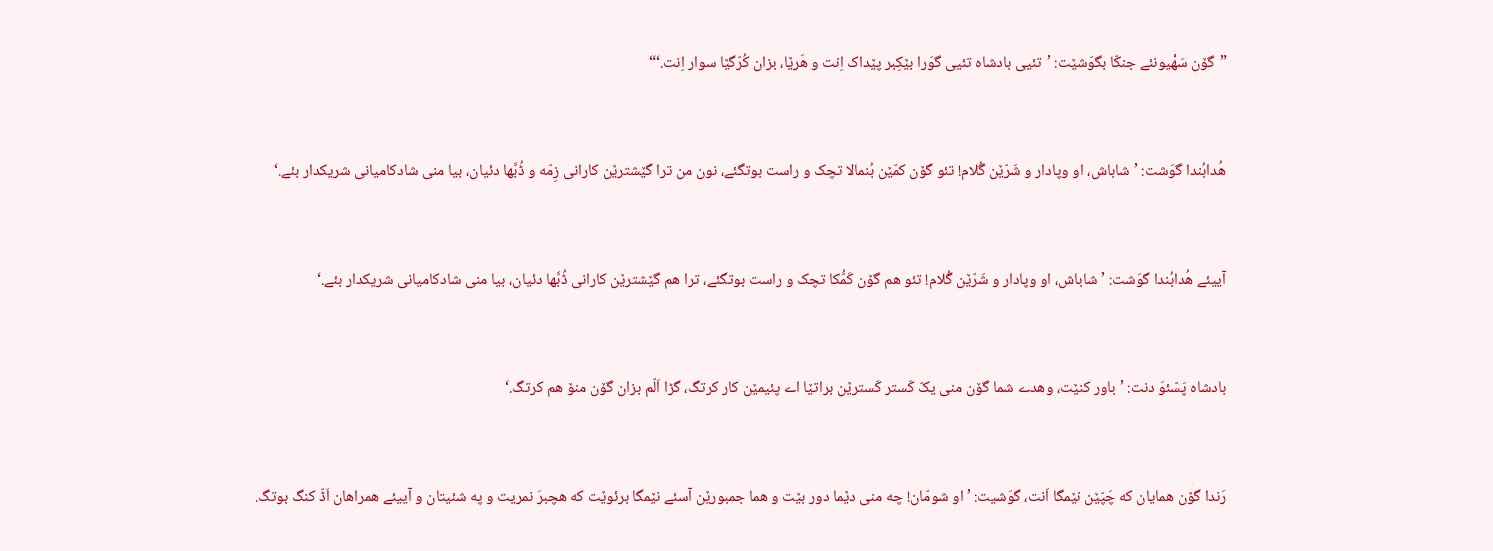”گۆن سَهْیونئے جنکّا بگوَشێت: ’تئیی بادشاه تئیی گوَرا بێکِبر پێداک اِنت و هَرێا، بزان کُرّگێا سوار اِنت.‘“


هُدابُندا گوَشت: ’شاباش، او وپادار و شَرّێن گُلام! تئو گۆن کمّێن بُنمالا تچک و راست بوتگئے، نون من ترا گێشترێن کارانی زِمّه و ڈُبَّها دئیان، بیا منی شادکامیانی شریکدار بئے.‘


آییئے هُدابُندا گوَشت: ’شاباش، او وپادار و شَرّێن گُلام! تئو هم گۆن کَمُّکا تچک و راست بوتگئے، ترا هم گێشترێن کارانی ڈُبَّها دئیان، بیا منی شادکامیانی شریکدار بئے.‘


بادشاه پَسّئوَ دنت: ’باور کنێت، وهدے شما گۆن منی یکّ کَستر کَسترێن براتێا اے پئیمێن کار کرتگ، گڑا اَلّم بزان گۆن منۆ هم کرتگ.‘


رَندا گۆن همایان که چَپّێن نێمگا اَنت، گوَشیت: ’او شومّان! چه منی دێما دور بێت و هما جمبورێن آسئے نێمگا برئوێت که هچبرَ نمریت و په شئیتان و آییئے همراهان اَڈّ کنگ بوتگ.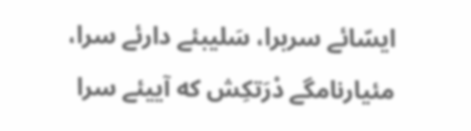ایسّائے سربرا، سَلیبئے دارئے سرا، مئیارنامگے دْرَتکِش که آییئے سرا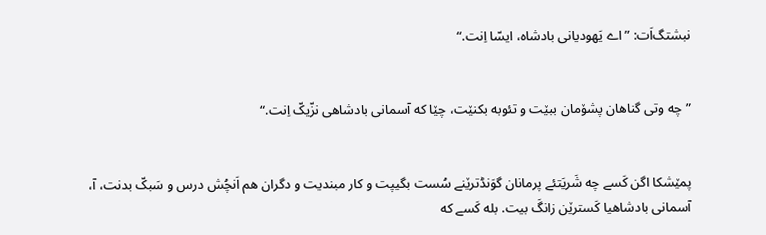نبشتگ‌اَت: ”اے یَهودیانی بادشاه، ایسّا اِنت.“


”چه وتی گناهان پشۆمان ببێت و تئوبه بکنێت، چێا که آسمانی بادشاهی نزّیکّ اِنت.“


پمێشکا اگن کَسے چه شَریَتئے پرمانان گوَنڈترێنے سُست بگیپت و کار مبندیت و دگران هم اَنچُش درس و سَبکّ بدنت، آ، آسمانی بادشاهیا کَسترێن زانگَ بیت. بله کَسے که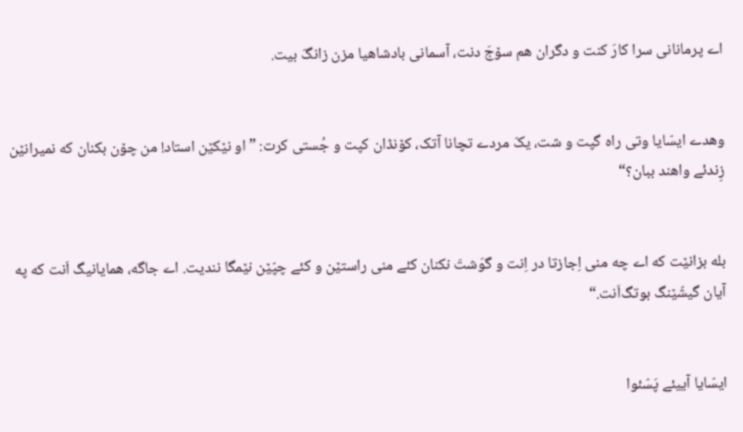اے پرمانانی سرا کارَ کنت و دگران هم سۆجَ دنت، آسمانی بادشاهیا مزن زانگَ بیت.


وهدے ایسّایا وتی راه گپت و شت، یکّ مردے تچانا آتک، کۆنڈان کپت و جُستی کرت: ”او نێکێن استاد! من چۆن بکنان که نمیرانێن زِندئے واهند ببان؟“


بله بزانێت که اے چه منی اِجازتا در اِنت و گوَشتَ نکنان کئے منی راستێن و کئے چپّێن نێمگا نندیت. اے جاگه، همایانیگ اَنت که په آیان گیشّێنگ بوتگ‌اَنت.“


ایسّایا آییئے پَسّئوا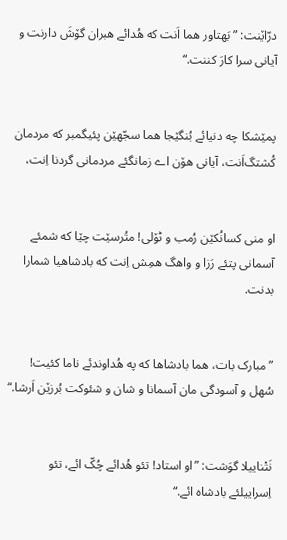درّاێنت: ”بَهتاور هما اَنت که هُدائے هبران گۆشَ دارنت و آیانی سرا کارَ کننت.“


پمێشکا چه دنیائے بُنگێجا هما سجّهێن پئیگمبر که مردمان کُشتگ‌اَنت، آیانی هۆن اے زمانگئے مردمانی گردنا اِنت،


او منی کسانُکێن رُمب و ٹۆلی! متُرسێت چێا که شمئے آسمانی پتئے رَزا و واهگ همِش اِنت که بادشاهیا شمارا بدنت.


”مبارک بات، هما بادشاها که په هُداوندئے ناما کئیت! سُهل و آسودگی مان آسمانا و شان و شئوکت بُرزێن اَرشا.“


نَتْناییلا گوَشت: ”او استاد! تئو هُدائے چُکّ ائے، تئو اِسراییلئے بادشاه ائے.“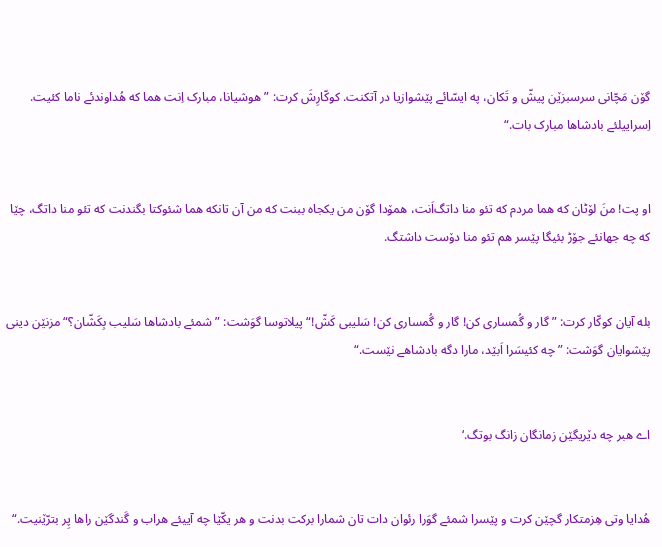گۆن مَچّانی سرسبزێن پیشّ و تَکان، په ایسّائے پێشوازیا در آتکنت. کوکّارِشَ کرت: ”هوشیانا، مبارک اِنت هما که هُداوندئے ناما کئیت. اِسراییلئے بادشاها مبارک بات.“


او پت! منَ لۆٹان که هما مردم که تئو منا داتگ‌اَنت، همۆدا گۆن من یکجاه ببنت که من آن تانکه هما شئوکتا بگندنت که تئو منا داتگ، چێا که چه جهانئے جۆڑ بئیگا پێسر هم تئو منا دۆست داشتگ.


بله آیان کوکّار کرت: ”گار و گُمساری کن! گار و گُمساری کن! سَلیبی کَشّ!“ پیلاتوسا گوَشت: ”شمئے بادشاها سَلیب بِکَشّان؟“ مزنێن دینی پێشوایان گوَشت: ”چه کئیسَرا اَبێد، مارا دگه بادشاهے نێست.“


اے هبر چه دێریگێن زمانگان زانگ بوتگ.‘


هُدایا وتی هِزمتکار گچێن کرت و پێسرا شمئے گوَرا رئوان دات تان شمارا برکت بدنت و هر یکّێا چه آییئے هراب و گَندگێن راها پِر بترّێنیت.“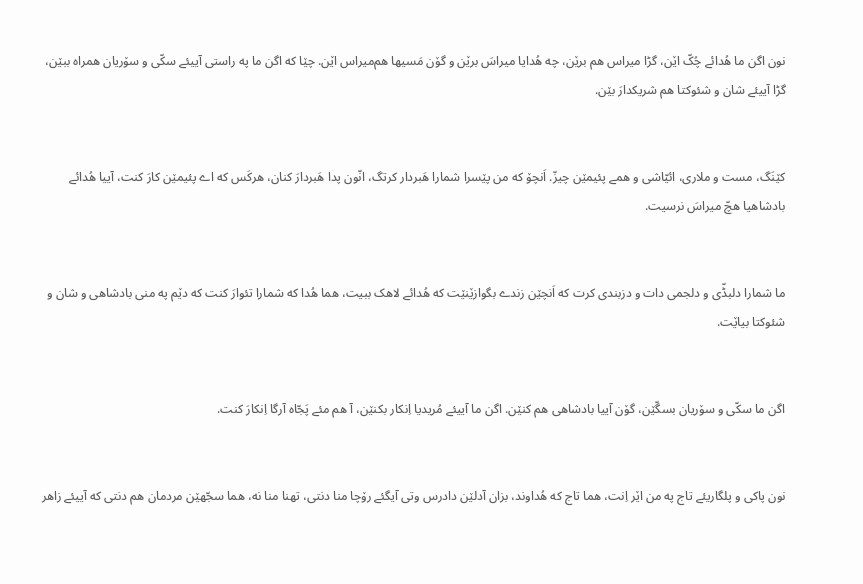نون اگن ما هُدائے چُکّ اێن، گڑا میراس هم برێن، چه هُدایا میراسَ برێن و گۆن مَسیها هم‌میراس اێن. چێا که اگن ما په راستی آییئے سکّی و سۆریان همراه ببێن، گڑا آییئے شان و شئوکتا هم شریکدارَ بێن.


کێنَگ، مست و ملاری، ائیّاشی و همے پئیمێن چیزّ. اَنچۆ که من پێسرا شمارا هَبردار کرتگ، انّون پدا هَبردارَ کنان، هرکَس که اے پئیمێن کارَ کنت، آییا هُدائے بادشاهیا هچّ میراسَ نرسیت.


ما شمارا دلبڈّی و دلجمی دات و دزبندی کرت که اَنچێن زندے بگوازێنێت که هُدائے لاهک ببیت، هما هُدا که شمارا تئوارَ کنت که دێم په منی بادشاهی و شان و شئوکتا بیاێت.


اگن ما سکّی و سۆریان بسگّێن، گۆن آییا بادشاهی هم کنێن. اگن ما آییئے مُریدیا اِنکار بکنێن، آ هم مئے پَجّاه آرگا اِنکارَ کنت.


نون پاکی و پلگاریئے تاج په من اێر اِنت، هما تاج که هُداوند، بزان آدلێن دادرس وتی آیگئے رۆچا منا دنتی، تهنا منا نه، هما سجّهێن مردمان هم دنتی که آییئے زاهر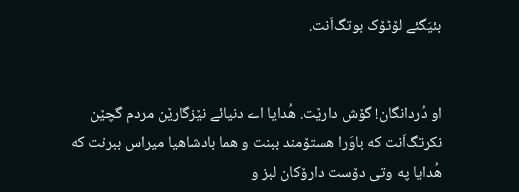بئیَگئے لۆٹۆک بوتگ‌اَنت.


او دُردانگان! گۆش دارێت. هُدایا اے دنیائے نێزگارێن مردم گچێن نکرتگ‌اَنت که باوَرا هستۆمند ببنت و هما بادشاهیا میراس ببرنت که هُدایا په وتی دۆست دارۆکان لبز و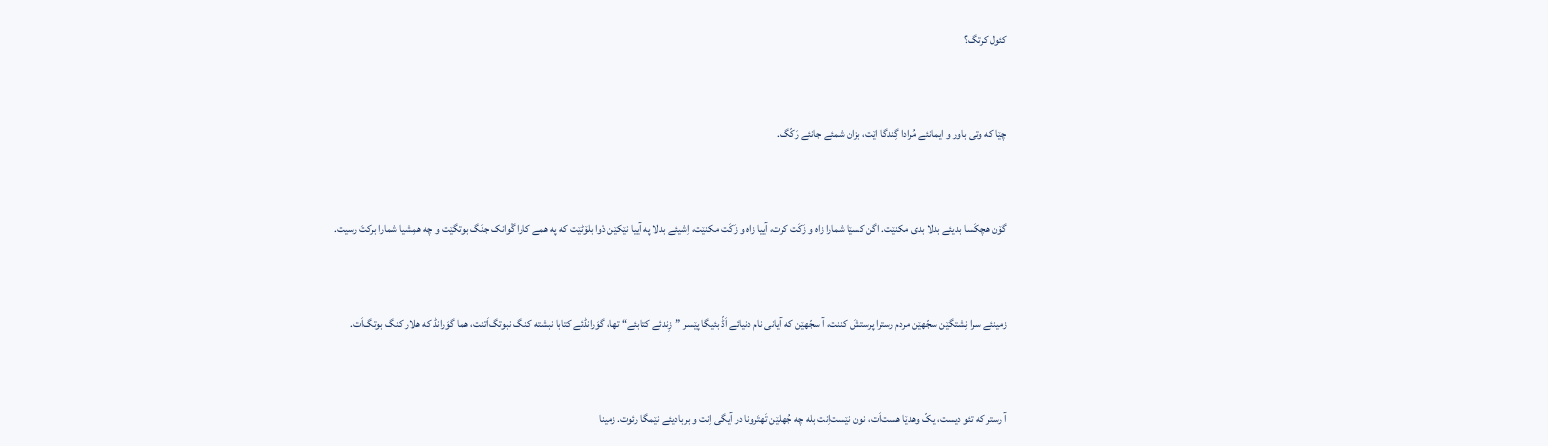کئول کرتگ؟


چێا که وتی باور و ایمانئے مُرادا گِندگا اێت، بزان شمئے جانئے رَکّگ.


گۆن هچکَسا بدیئے بدلا بدی مکنێت. اگن کسێا شمارا زاه و زَکَت کرت، آییا زاه و زَکَت مکنێت، اِشیئے بدلا په آییا نێکێن دْوا بلۆٹێت که په همے کارا گْوانک جنَگ بوتگێت و چه همِشیا شمارا برکتَ رسیت.


زمینئے سرا نِشتگێن سجّهێن مردم رسترا پرستشَ کننت، آ سجّهێن که آیانی نام دنیائے اَڈّ بئیگا پێسر ”زِندئے کتابئے“ تها، گوَرانڈئے کتابا نبشته کنگ نبوتگ‌اَتنت، هما گوَرانڈ که هلار کنگ بوتگ‌اَت.


آ رستر که تئو دیست، یکّ وهدێا هست‌اَت، نون نێست‌اِنت بله چه جُهلێن تَهتَرونا در آیگی اِنت و بربادیئے نێمگا رئوت. زمینا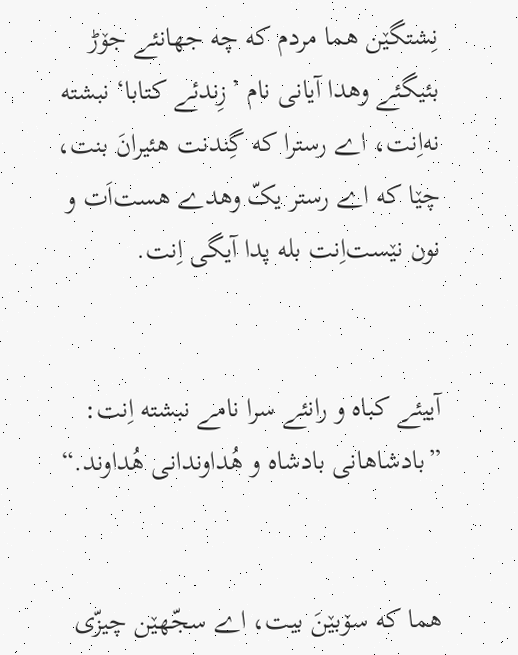نِشتگێن هما مردم که چه جهانئے جۆڑ بئیگئے وهدا آیانی نام ’زِندئے کتابا‘ نبشته نه‌اِنت، اے رسترا که گِندنت هئیرانَ بنت، چێا که اے رستر یکّ وهدے هست‌اَت و نون نێست‌اِنت بله پدا آیگی اِنت.


آییئے کباه و رانئے سرا نامے نبشته اِنت: ”بادشاهانی بادشاه و هُداوندانی هُداوند.“


هما که سۆبێنَ بیت، اے سجّهێن چیزّی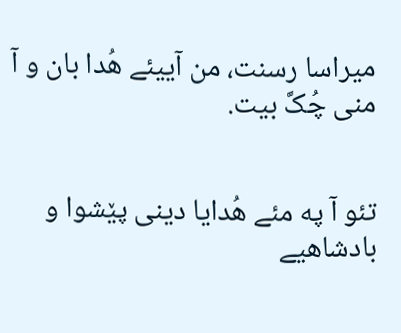میراسا رسنت، من آییئے هُدا بان و آ منی چُکَّ بیت.


تئو آ په مئے هُدایا دینی پێشوا و بادشاهیے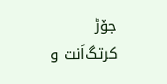جۆڑ کرتگ‌اَنت و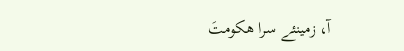آ، زمینئے سرا هکومتَ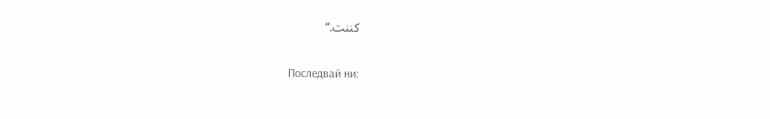کننت.“


Последвай ни: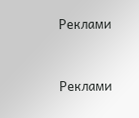Реклами


Реклами